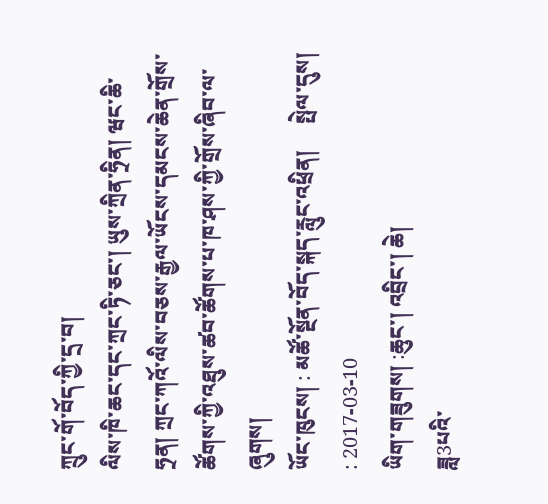ཀྲུང་གོ་བོད་ཀྱི་དྲ་བ།
ལིས་ཁི་ཆང་དང་ཀྲང་ཏི་ཅང་། ཡུས་ཀྲིན་ཧྲིན། ཝང་ཆི་ཧྲན། ཀྲང་ཀའོ་ལིས་བཅས་རྒྱལ་ཡོངས་དམངས་ཆེན་གྲོས་ཚོགས་ཀྱི་འཐུས་ཚབ་ཚོགས་པ་ཁ་ཤས་ཀྱི་གྲོས་ཞིབ་ལ་ཞུགས།
ཡོང་ཁུངས། : མཚོ་སྔོན་བོད་སྐད་རླུང་འཕྲིན།     སྤེལ་དུས། : 2017-03-10
ཡིག་གཟུགས། :ཆུང་། འབྲིང་། ཆེ།
ཟླ3པའི་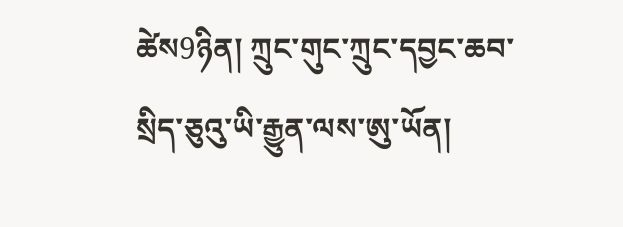ཚེས9ཉིན། ཀྲུང་གུང་ཀྲུང་དབྱང་ཆབ་སྲིད་ཅུའུ་ཡི་རྒྱུན་ལས་ཨུ་ཡོན།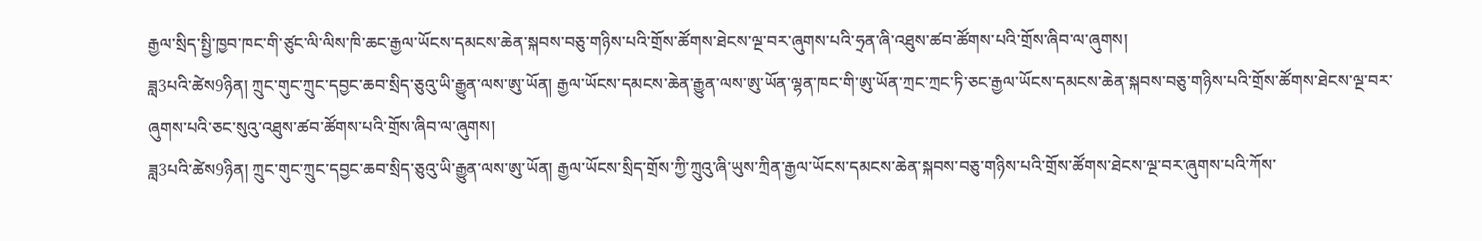རྒྱལ་སྲིད་སྤྱི་ཁྱབ་ཁང་གི་ཙུང་ལི་ལིས་ཁི་ཆང་རྒྱལ་ཡོངས་དམངས་ཆེན་སྐབས་བཅུ་གཉིས་པའི་གྲོས་ཚོགས་ཐེངས་ལྔ་བར་ཞུགས་པའི་ཧྲན་ཞི་འཐུས་ཚབ་ཚོགས་པའི་གྲོས་ཞིབ་ལ་ཞུགས།
ཟླ3པའི་ཚེས9ཉིན། ཀྲུང་གུང་ཀྲུང་དབྱང་ཆབ་སྲིད་ཅུའུ་ཡི་རྒྱུན་ལས་ཨུ་ཡོན། རྒྱལ་ཡོངས་དམངས་ཆེན་རྒྱུན་ལས་ཨུ་ཡོན་ལྷན་ཁང་གི་ཨུ་ཡོན་ཀྲང་ཀྲང་ཏི་ཅང་རྒྱལ་ཡོངས་དམངས་ཆེན་སྐབས་བཅུ་གཉིས་པའི་གྲོས་ཚོགས་ཐེངས་ལྔ་བར་ཞུགས་པའི་ཅང་སུའུ་འཐུས་ཚབ་ཚོགས་པའི་གྲོས་ཞིབ་ལ་ཞུགས།
ཟླ3པའི་ཚེས9ཉིན། ཀྲུང་གུང་ཀྲུང་དབྱང་ཆབ་སྲིད་ཅུའུ་ཡི་རྒྱུན་ལས་ཨུ་ཡོན། རྒྱལ་ཡོངས་སྲིད་གྲོས་ཀྱི་ཀྲུའུ་ཞི་ཡུས་ཀྲིན་རྒྱལ་ཡོངས་དམངས་ཆེན་སྐབས་བཅུ་གཉིས་པའི་གྲོས་ཚོགས་ཐེངས་ལྔ་བར་ཞུགས་པའི་ཀོས་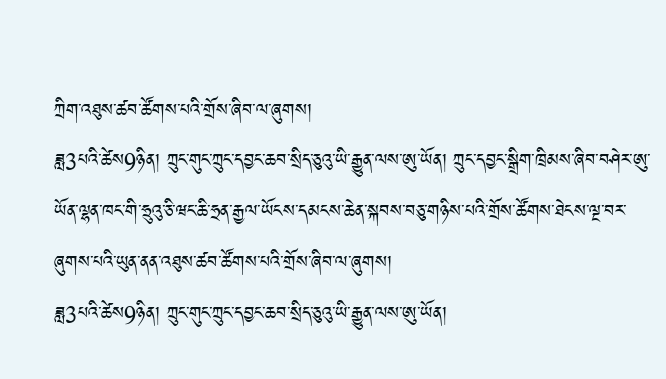ཀྲིག་འཐུས་ཚབ་ཚོགས་པའི་གྲོས་ཞིབ་ལ་ཞུགས།
ཟླ3པའི་ཚེས9ཉིན། ཀྲུང་གུང་ཀྲུང་དབྱང་ཆབ་སྲིད་ཅུའུ་ཡི་རྒྱུན་ལས་ཨུ་ཡོན། ཀྲུང་དབྱང་སྒྲིག་ཁྲིམས་ཞིབ་བཤེར་ཨུ་ཡོན་ལྷན་ཁང་གི་ཧྲུའུ་ཅི་ཝང་ཆི་ཧྲན་རྒྱལ་ཡོངས་དམངས་ཆེན་སྐབས་བཅུ་གཉིས་པའི་གྲོས་ཚོགས་ཐེངས་ལྔ་བར་ཞུགས་པའི་ཡུན་ནན་འཐུས་ཚབ་ཚོགས་པའི་གྲོས་ཞིབ་ལ་ཞུགས།
ཟླ3པའི་ཚེས9ཉིན། ཀྲུང་གུང་ཀྲུང་དབྱང་ཆབ་སྲིད་ཅུའུ་ཡི་རྒྱུན་ལས་ཨུ་ཡོན།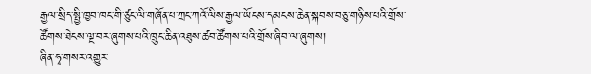རྒྱལ་སྲིད་སྤྱི་ཁྱབ་ཁང་གི་ཙུང་ལི་གཞོན་པ་ཀྲང་ཀའོ་ལིས་རྒྱལ་ཡོངས་དམངས་ཆེན་སྐབས་བཅུ་གཉིས་པའི་གྲོས་ཚོགས་ཐེངས་ལྔ་བར་ཞུགས་པའི་ཁྲུང་ཆིན་འཐུས་ཚབ་ཚོགས་པའི་གྲོས་ཞིབ་ལ་ཞུགས།
ཞིན་ཧྭ་གསར་འགྱུར་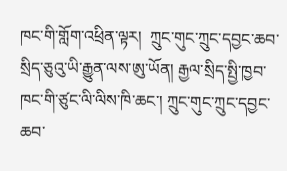ཁང་གི་གློག་འཕྲིན་ལྟར།  ཀྲུང་གུང་ཀྲུང་དབྱང་ཆབ་སྲིད་ཅུའུ་ཡི་རྒྱུན་ལས་ཨུ་ཡོན། རྒྱལ་སྲིད་སྤྱི་ཁྱབ་ཁང་གི་ཙུང་ལི་ལིས་ཁི་ཆང་། ཀྲུང་གུང་ཀྲུང་དབྱང་ཆབ་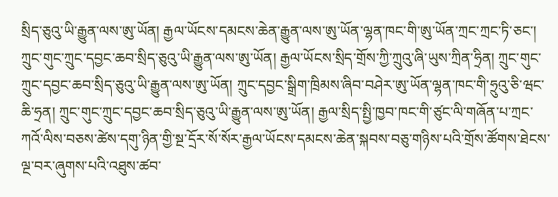སྲིད་ཅུའུ་ཡི་རྒྱུན་ལས་ཨུ་ཡོན། རྒྱལ་ཡོངས་དམངས་ཆེན་རྒྱུན་ལས་ཨུ་ཡོན་ལྷན་ཁང་གི་ཨུ་ཡོན་ཀྲང་ཀྲང་ཏི་ཅང་། ཀྲུང་གུང་ཀྲུང་དབྱང་ཆབ་སྲིད་ཅུའུ་ཡི་རྒྱུན་ལས་ཨུ་ཡོན། རྒྱལ་ཡོངས་སྲིད་གྲོས་ཀྱི་ཀྲུའུ་ཞི་ཡུས་ཀྲིན་ཧྲིན། ཀྲུང་གུང་ཀྲུང་དབྱང་ཆབ་སྲིད་ཅུའུ་ཡི་རྒྱུན་ལས་ཨུ་ཡོན། ཀྲུང་དབྱང་སྒྲིག་ཁྲིམས་ཞིབ་བཤེར་ཨུ་ཡོན་ལྷན་ཁང་གི་ཧྲུའུ་ཅི་ཝང་ཆི་ཧྲན། ཀྲུང་གུང་ཀྲུང་དབྱང་ཆབ་སྲིད་ཅུའུ་ཡི་རྒྱུན་ལས་ཨུ་ཡོན། རྒྱལ་སྲིད་སྤྱི་ཁྱབ་ཁང་གི་ཙུང་ལི་གཞོན་པ་ཀྲང་ཀའོ་ལིས་བཅས་ཚེས་དགུ་ཉིན་གྱི་སྔ་དྲོར་སོ་སོར་རྒྱལ་ཡོངས་དམངས་ཆེན་སྐབས་བཅུ་གཉིས་པའི་གྲོས་ཚོགས་ཐེངས་ལྔ་བར་ཞུགས་པའི་འཐུས་ཚབ་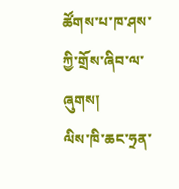ཚོགས་པ་ཁ་ཤས་ཀྱི་གྲོས་ཞིབ་ལ་ཞུགས།
ལིས་ཁི་ཆང་ཧྲན་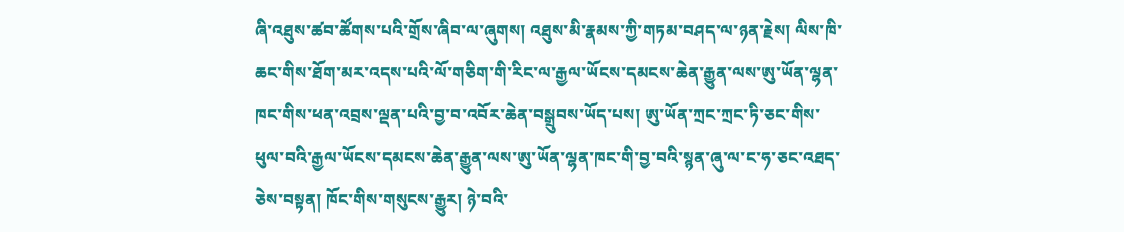ཞི་འཐུས་ཚབ་ཚོགས་པའི་གྲོས་ཞིབ་ལ་ཞུགས། འཐུས་མི་རྣམས་ཀྱི་གཏམ་བཤད་ལ་ཉན་རྗེས། ལིས་ཁི་ཆང་གིས་ཐོག་མར་འདས་པའི་ལོ་གཅིག་གི་རིང་ལ་རྒྱལ་ཡོངས་དམངས་ཆེན་རྒྱུན་ལས་ཨུ་ཡོན་ལྷན་ཁང་གིས་ཕན་འབྲས་ལྡན་པའི་བྱ་བ་འབོར་ཆེན་བསྒྲུབས་ཡོད་པས། ཨུ་ཡོན་ཀྲང་ཀྲང་ཏི་ཅང་གིས་ཕུལ་བའི་རྒྱལ་ཡོངས་དམངས་ཆེན་རྒྱུན་ལས་ཨུ་ཡོན་ལྷན་ཁང་གི་བྱ་བའི་སྙན་ཞུ་ལ་ང་ཧ་ཅང་འཐད་ཅེས་བསྟན། ཁོང་གིས་གསུངས་རྒྱུར། ཉེ་བའི་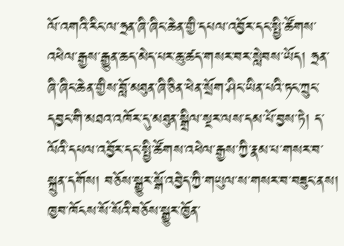ལོ་འགའི་རིང་ལ་ཧྲན་ཞི་ཞིང་ཆེན་གྱི་དཔལ་འབྱོར་དང་སྤྱི་ཚོགས་འཕེལ་རྒྱས་རྒྱུན་ཆད་མེད་པར་ཆུ་ཚད་གསར་བར་སླེབས་ཡོད། ཧྲན་ཞི་ཞིང་ཆེན་གྱིས་བློ་མཐུན་ཞི་ཅིན་ཕེན་སྲོག་ཤིང་ཡིན་པའི་ཏང་ཀྲུང་དབྱང་གི་མཐའ་འཁོར་དུ་མཐུན་སྒྲིལ་སྔར་ལས་དམ་པོ་བྱས་ཏེ། ད་ལོའི་དཔལ་འབྱོར་དང་སྤྱི་ཚོགས་འཕེལ་རྒྱས་ཀྱི་རྣམ་པ་གསར་བ་སྐྲུན་དགོས། བཅོས་སྒྱུར་སྒོ་འབྱེད་ཀྱི་གཡུལ་ས་གསར་བ་བཟུང་ནས། ཁྱབ་ཁོངས་སོ་སོའི་བཅོས་སྒྱུར་ཁྱོན་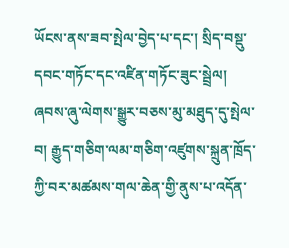ཡོངས་ནས་ཟབ་སྤེལ་བྱེད་པ་དང་། སྲིད་བསྡུ་དབང་གཏོང་དང་འཛིན་གཏོང་ཟུང་སྦྲེལ། ཞབས་ཞུ་ལེགས་སྒྱུར་བཅས་མུ་མཐུད་དུ་སྤེལ་བ། རྒྱུད་གཅིག་ལམ་གཅིག་འཛུགས་སྐྲུན་ཁྲོད་ཀྱི་བར་མཚམས་གལ་ཆེན་གྱི་ནུས་པ་འདོན་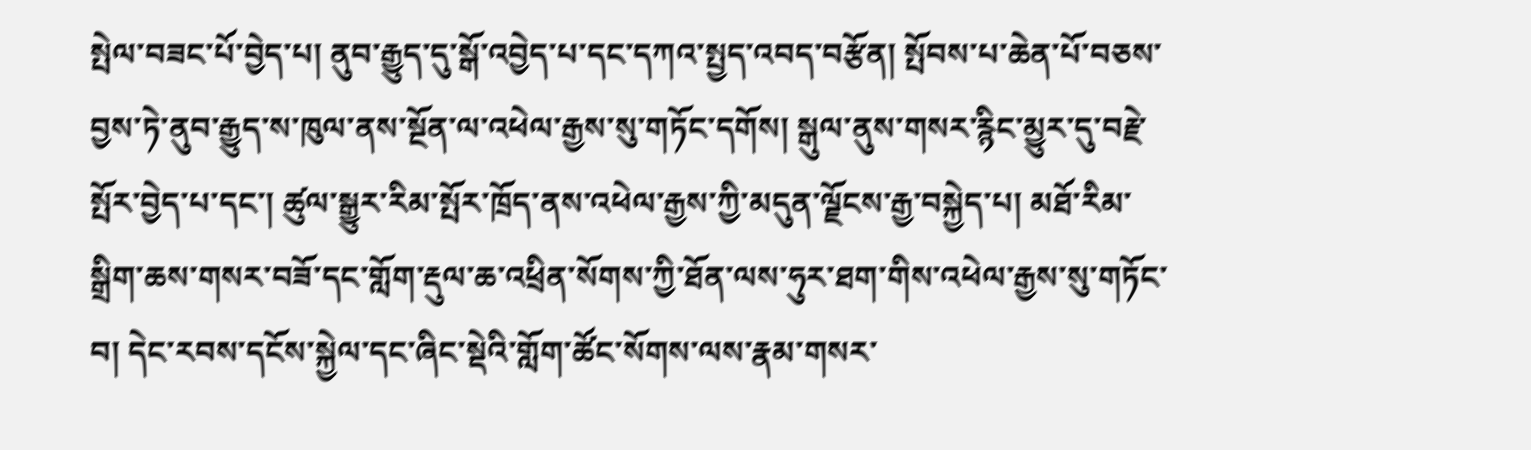སྤེལ་བཟང་པོ་བྱེད་པ། ནུབ་རྒྱུད་དུ་སྒོ་འབྱེད་པ་དང་དཀའ་སྤྱད་འབད་བརྩོན། སྤོབས་པ་ཆེན་པོ་བཅས་བྱས་ཏེ་ནུབ་རྒྱུད་ས་ཁུལ་ནས་སྔོན་ལ་འཕེལ་རྒྱས་སུ་གཏོང་དགོས། སྒུལ་ནུས་གསར་རྙིང་མྱུར་དུ་བརྗེ་སྤོར་བྱེད་པ་དང་། ཚུལ་སྒྱུར་རིམ་སྤོར་ཁྲོད་ནས་འཕེལ་རྒྱས་ཀྱི་མདུན་ལྗོངས་རྒྱ་བསྐྱེད་པ། མཐོ་རིམ་སྒྲིག་ཆས་གསར་བཟོ་དང་གློག་རྡུལ་ཆ་འཕྲིན་སོགས་ཀྱི་ཐོན་ལས་ཧུར་ཐག་གིས་འཕེལ་རྒྱས་སུ་གཏོང་བ། དེང་རབས་དངོས་སྐྱེལ་དང་ཞིང་སྡེའི་གློག་ཚོང་སོགས་ལས་རྣམ་གསར་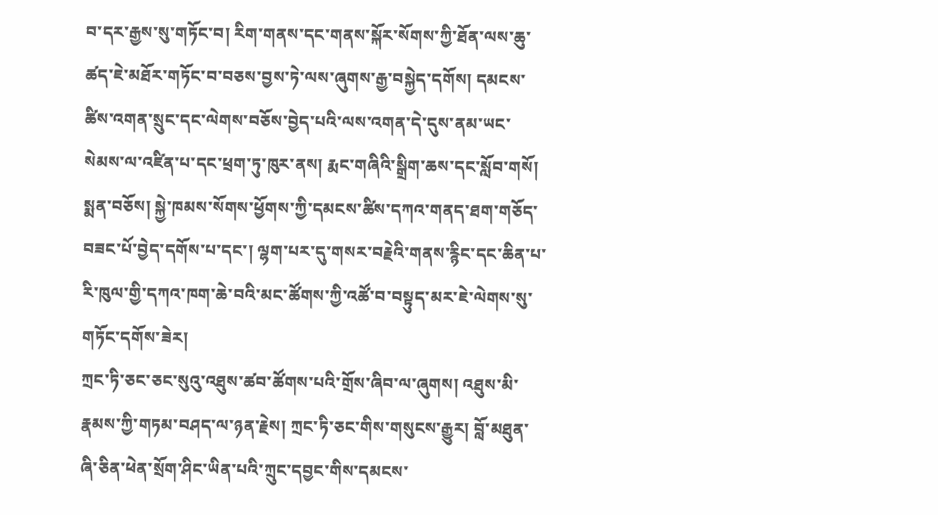བ་དར་རྒྱས་སུ་གཏོང་བ། རིག་གནས་དང་གནས་སྐོར་སོགས་ཀྱི་ཐོན་ལས་ཆུ་ཚད་ཇེ་མཐོར་གཏོང་བ་བཅས་བྱས་ཏེ་ལས་ཞུགས་རྒྱ་བསྐྱེད་དགོས། དམངས་ཚིས་འགན་སྲུང་དང་ལེགས་བཅོས་བྱེད་པའི་ལས་འགན་དེ་དུས་ནམ་ཡང་སེམས་ལ་འཛིན་པ་དང་ཕྲག་ཏུ་ཁུར་ནས། རྨང་གཞིའི་སྒྲིག་ཆས་དང་སློབ་གསོ། སྨན་བཅོས། སྐྱེ་ཁམས་སོགས་ཕྱོགས་ཀྱི་དམངས་ཚིས་དཀའ་གནད་ཐག་གཅོད་བཟང་པོ་བྱེད་དགོས་པ་དང་། ལྷག་པར་དུ་གསར་བརྗེའི་གནས་རྙིང་དང་ཆིན་པ་རི་ཁུལ་གྱི་དཀའ་ཁག་ཆེ་བའི་མང་ཚོགས་ཀྱི་འཚོ་བ་བསྟུད་མར་ཇེ་ལེགས་སུ་གཏོང་དགོས་ཟེར།
ཀྲང་ཏི་ཅང་ཅང་སུའུ་འཐུས་ཚབ་ཚོགས་པའི་གྲོས་ཞིབ་ལ་ཞུགས། འཐུས་མི་རྣམས་ཀྱི་གཏམ་བཤད་ལ་ཉན་རྗེས། ཀྲང་ཏི་ཅང་གིས་གསུངས་རྒྱུར། བློ་མཐུན་ཞི་ཅིན་ཕེན་སྲོག་ཤིང་ཡིན་པའི་ཀྲུང་དབྱང་གིས་དམངས་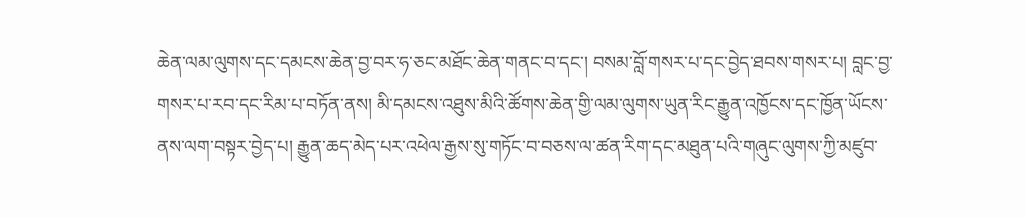ཆེན་ལམ་ལུགས་དང་དམངས་ཆེན་བྱ་བར་ཧ་ཅང་མཐོང་ཆེན་གནང་བ་དང་། བསམ་བློ་གསར་པ་དང་བྱེད་ཐབས་གསར་པ། བླང་བྱ་གསར་པ་རབ་དང་རིམ་པ་བཏོན་ནས། མི་དམངས་འཐུས་མིའི་ཚོགས་ཆེན་གྱི་ལམ་ལུགས་ཡུན་རིང་རྒྱུན་འཁྱོངས་དང་ཁྱོན་ཡོངས་ནས་ལག་བསྟར་བྱེད་པ། རྒྱུན་ཆད་མེད་པར་འཕེལ་རྒྱས་སུ་གཏོང་བ་བཅས་ལ་ཚན་རིག་དང་མཐུན་པའི་གཞུང་ལུགས་ཀྱི་མཛུབ་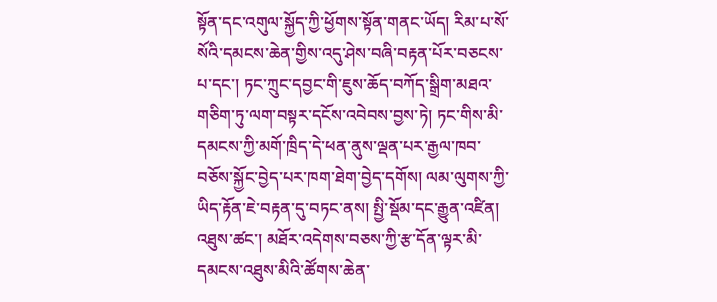སྟོན་དང་འགུལ་སྐྱོད་ཀྱི་ཕྱོགས་སྟོན་གནང་ཡོད། རིམ་པ་སོ་སོའི་དམངས་ཆེན་གྱིས་འདུ་ཤེས་བཞི་བརྟན་པོར་བཅངས་པ་དང་། ཏང་ཀྲུང་དབྱང་གི་ཇུས་ཆོད་བཀོད་སྒྲིག་མཐའ་གཅིག་ཏུ་ལག་བསྟར་དངོས་འབེབས་བྱས་ཏེ། ཏང་གིས་མི་དམངས་ཀྱི་མགོ་ཁྲིད་དེ་ཕན་ནུས་ལྡན་པར་རྒྱལ་ཁབ་བཅོས་སྐྱོང་བྱེད་པར་ཁག་ཐེག་བྱེད་དགོས། ལམ་ལུགས་ཀྱི་ཡིད་རྟོན་ཇེ་བརྟན་དུ་བཏང་ནས། སྤྱི་སྡོམ་དང་རྒྱུན་འཛིན། འཐུས་ཚང་། མཐོར་འདེགས་བཅས་ཀྱི་རྩ་དོན་ལྟར་མི་དམངས་འཐུས་མིའི་ཚོགས་ཆེན་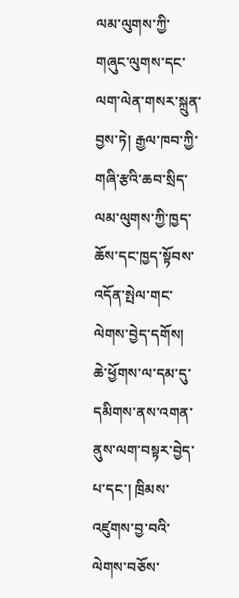ལམ་ལུགས་ཀྱི་གཞུང་ལུགས་དང་ལག་ལེན་གསར་སྐྲུན་བྱས་ཏེ། རྒྱལ་ཁབ་ཀྱི་གཞི་རྩའི་ཆབ་སྲིད་ལམ་ལུགས་ཀྱི་ཁྱད་ཆོས་དང་ཁྱད་སྟོབས་འདོན་སྤེལ་གང་ལེགས་བྱེད་དགོས། ཆེ་ཕྱོགས་ལ་དམ་དུ་དམིགས་ནས་འགན་ནུས་ལག་བསྟར་བྱེད་པ་དང་། ཁྲིམས་འཛུགས་བྱ་བའི་ལེགས་བཅོས་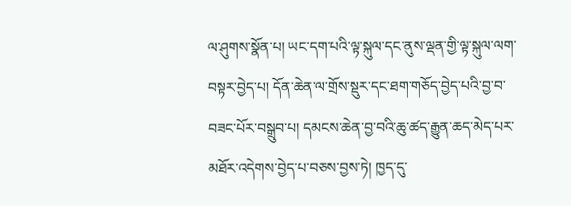ལ་ཤུགས་སྣོན་པ། ཡང་དག་པའི་ལྟ་སྐུལ་དང་ནུས་ལྡན་གྱི་ལྟ་སྐུལ་ལག་བསྟར་བྱེད་པ། དོན་ཆེན་ལ་གྲོས་སྡུར་དང་ཐག་གཅོད་བྱེད་པའི་བྱ་བ་བཟང་པོར་བསྒྲུབ་པ། དམངས་ཆེན་བྱ་བའི་ཆུ་ཚད་རྒྱུན་ཆད་མེད་པར་མཐོར་འདེགས་བྱེད་པ་བཅས་བྱས་ཏེ། ཁྱད་དུ་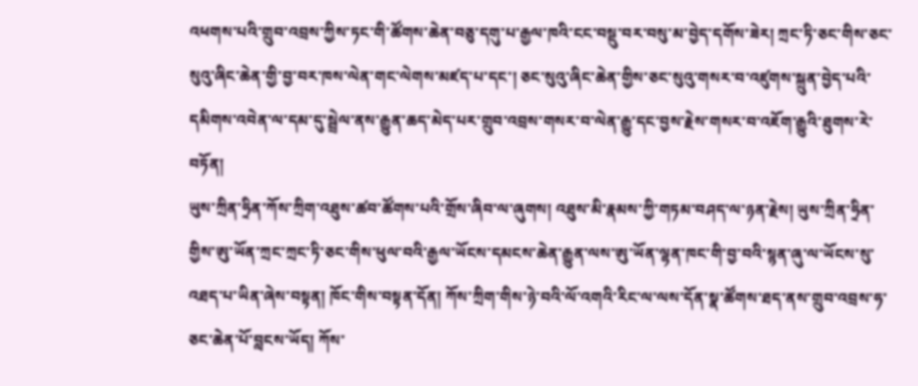འཕགས་པའི་གྲུབ་འབྲས་ཀྱིས་ཏང་གི་ཚོགས་ཆེན་བཅུ་དགུ་པ་རྒྱལ་ཁའི་ངང་བསྡུ་བར་བསུ་མ་བྱེད་དགོས་ཟེར། ཀྲང་ཏི་ཅང་གིས་ཅང་སུའུ་ཞིང་ཆེན་གྱི་བྱ་བར་ཁས་ལེན་གང་ལེགས་མཛད་པ་དང་། ཅང་སུའུ་ཞིང་ཆེན་གྱིས་ཅང་སུའུ་གསར་བ་འཛུགས་སྐྲུན་བྱེད་པའི་དམིགས་འབེན་ལ་དམ་དུ་སྦྲེལ་ནས་རྒྱུན་ཆད་མེད་པར་གྲུབ་འབྲས་གསར་བ་ལེན་རྒྱུ་དང་བྱས་རྗེས་གསར་བ་འཇོག་རྒྱུའི་ཐུགས་རེ་བཏོན།
ཡུས་ཀྲིན་ཧྲིན་ཀོས་ཀྲིག་འཐུས་ཚབ་ཚོགས་པའི་གྲོས་ཞིབ་ལ་ཞུགས། འཐུས་མི་རྣམས་ཀྱི་གཏམ་བཤད་ལ་ཉན་རྗེས། ཡུས་ཀྲིན་ཧྲིན་གྱིས་ཨུ་ཡོན་ཀྲང་ཀྲང་ཏི་ཅང་གིས་ཕུལ་བའི་རྒྱལ་ཡོངས་དམངས་ཆེན་རྒྱུན་ལས་ཨུ་ཡོན་ལྷན་ཁང་གི་བྱ་བའི་སྙན་ཞུ་ལ་ཡོངས་སུ་འཐད་པ་ཡིན་ཞེས་བསྟན། ཁོང་གིས་བསྟན་དོན། ཀོས་ཀྲིག་གིས་ཉེ་བའི་ལོ་འགའི་རིང་ལ་ལས་དོན་སྣ་ཚོགས་ཐད་ནས་གྲུབ་འབྲས་ཧ་ཅང་ཆེན་པོ་བླངས་ཡོད། ཀོས་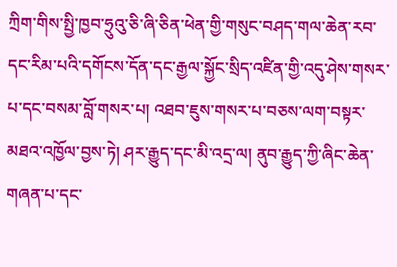ཀྲིག་གིས་སྤྱི་ཁྱབ་ཧྲུའུ་ཅི་ཞི་ཅིན་ཕེན་གྱི་གསུང་བཤད་གལ་ཆེན་རབ་དང་རིམ་པའི་དགོངས་དོན་དང་རྒྱལ་སྐྱོང་སྲིད་འཛིན་གྱི་འདུ་ཤེས་གསར་པ་དང་བསམ་བློ་གསར་པ། འཐབ་ཇུས་གསར་པ་བཅས་ལག་བསྟར་མཐའ་འཁྱོལ་བྱས་ཏེ། ཤར་རྒྱུད་དང་མི་འདྲ་ལ། ནུབ་རྒྱུད་ཀྱི་ཞིང་ཆེན་གཞན་པ་དང་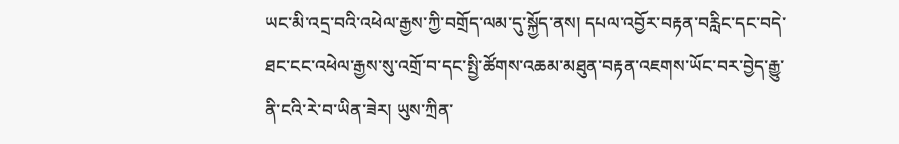ཡང་མི་འདྲ་བའི་འཕེལ་རྒྱས་ཀྱི་བགྲོད་ལམ་དུ་སྐྱོད་ནས། དཔལ་འབྱོར་བརྟན་བརླིང་དང་བདེ་ཐང་ངང་འཕེལ་རྒྱས་སུ་འགྲོ་བ་དང་སྤྱི་ཚོགས་འཆམ་མཐུན་བརྟན་འཇགས་ཡོང་བར་བྱེད་རྒྱུ་ནི་ངའི་རེ་བ་ཡིན་ཟེར། ཡུས་ཀྲིན་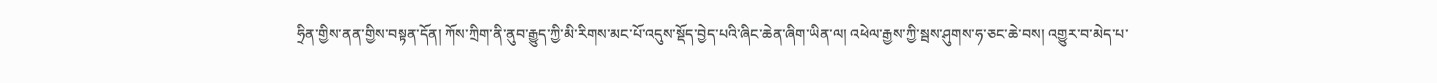ཧྲིན་གྱིས་ནན་གྱིས་བསྟན་དོན། ཀོས་ཀྲིག་ནི་ནུབ་རྒྱུད་ཀྱི་མི་རིགས་མང་པོ་འདུས་སྡོད་བྱེད་པའི་ཞིང་ཆེན་ཞིག་ཡིན་ལ། འཕེལ་རྒྱས་ཀྱི་སྦས་ཤུགས་ཧ་ཅང་ཆེ་བས། འགྱུར་བ་མེད་པ་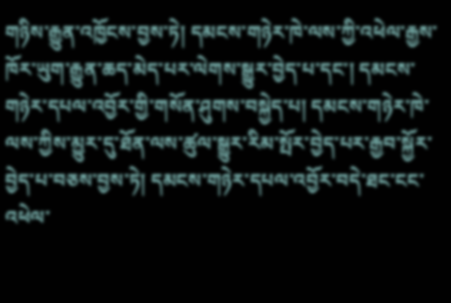གཉིས་རྒྱུན་འཁྱོངས་བྱས་ཏེ། དམངས་གཉེར་ཁེ་ལས་ཀྱི་འཕེལ་རྒྱས་ཁོར་ཡུག་རྒྱུན་ཆད་མེད་པར་ལེགས་སྒྱུར་བྱེད་པ་དང་། དམངས་གཉེར་དཔལ་འབྱོར་གྱི་གསོན་ཤུགས་བསྐྱེད་པ། དམངས་གཉེར་ཁེ་ལས་ཀྱིས་མྱུར་དུ་ཐོན་ལས་ཚུལ་སྒྱུར་རིམ་སྤོར་བྱེད་པར་རྒྱབ་སྐྱོར་བྱེད་པ་བཅས་བྱས་ཏེ། དམངས་གཉེར་དཔལ་འབྱོར་བདེ་ཐང་ངང་འཕེལ་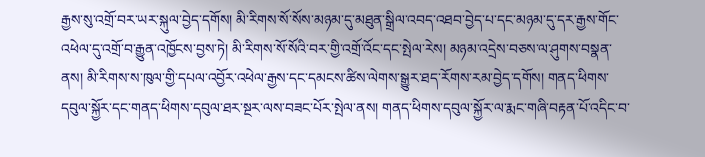རྒྱས་སུ་འགྲོ་བར་ཡར་སྐུལ་བྱེད་དགོས། མི་རིགས་སོ་སོས་མཉམ་དུ་མཐུན་སྒྲིལ་འབད་འཐབ་བྱེད་པ་དང་མཉམ་དུ་དར་རྒྱས་གོང་འཕེལ་དུ་འགྲོ་བ་རྒྱུན་འཁྱོངས་བྱས་ཏེ། མི་རིགས་སོ་སོའི་བར་གྱི་འགྲོ་འོང་དང་སྤེལ་རེས། མཉམ་འདྲེས་བཅས་ལ་ཤུགས་བསྣན་ནས། མི་རིགས་ས་ཁུལ་གྱི་དཔལ་འབྱོར་འཕེལ་རྒྱས་དང་དམངས་ཚིས་ལེགས་སྒྱུར་ཐད་རོགས་རམ་བྱེད་དགོས། གནད་ཕིགས་དབུལ་སྐྱོར་དང་གནད་ཕིགས་དབུལ་ཐར་སྔར་ལས་བཟང་པོར་སྤེལ་ནས། གནད་ཕིགས་དབུལ་སྐྱོར་ལ་རྨང་གཞི་བརྟན་པོ་འདིང་བ་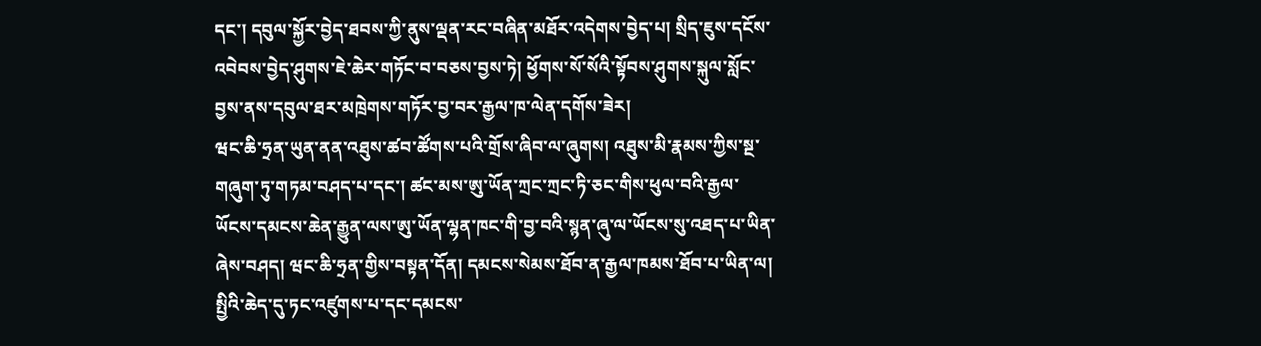དང་། དབུལ་སྐྱོར་བྱེད་ཐབས་ཀྱི་ནུས་ལྡན་རང་བཞིན་མཐོར་འདེགས་བྱེད་པ། སྲིད་ཇུས་དངོས་འབེབས་བྱེད་ཤུགས་ཇེ་ཆེར་གཏོང་བ་བཅས་བྱས་ཏེ། ཕྱོགས་སོ་སོའི་སྟོབས་ཤུགས་སྐུལ་སློང་བྱས་ནས་དབུལ་ཐར་མཁྲེགས་གཏོར་བྱ་བར་རྒྱལ་ཁ་ལེན་དགོས་ཟེར།
ཝང་ཆི་ཧྲན་ཡུན་ནན་འཐུས་ཚབ་ཚོགས་པའི་གྲོས་ཞིབ་ལ་ཞུགས། འཐུས་མི་རྣམས་ཀྱིས་སྔ་གཞུག་ཏུ་གཏམ་བཤད་པ་དང་། ཚང་མས་ཨུ་ཡོན་ཀྲང་ཀྲང་ཏི་ཅང་གིས་ཕུལ་བའི་རྒྱལ་ཡོངས་དམངས་ཆེན་རྒྱུན་ལས་ཨུ་ཡོན་ལྷན་ཁང་གི་བྱ་བའི་སྙན་ཞུ་ལ་ཡོངས་སུ་འཐད་པ་ཡིན་ཞེས་བཤད། ཝང་ཆི་ཧྲན་གྱིས་བསྟན་དོན། དམངས་སེམས་ཐོབ་ན་རྒྱལ་ཁམས་ཐོབ་པ་ཡིན་ལ། སྤྱིའི་ཆེད་དུ་ཏང་འཛུགས་པ་དང་དམངས་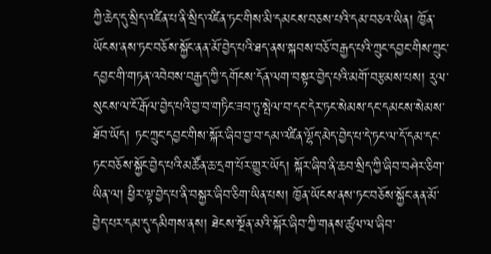ཀྱི་ཆེད་དུ་སྲིད་འཛིན་པ་ནི་སྲིད་འཛིན་ཏང་གིས་མི་དམངས་བཅས་པའི་དམ་བཅའ་ཡིན། ཁྱོན་ཡོངས་ནས་ཏང་བཅོས་སྐྱོང་ནན་མོ་བྱེད་པའི་ཐད་ནས་སྐབས་བཅོ་བརྒྱད་པའི་ཀྲུང་དབྱང་གིས་ཀྲུང་དབྱང་གི་གཏན་འབེབས་བརྒྱད་ཀྱི་དགོངས་དོན་ལག་བསྟར་བྱེད་པའི་མགོ་བརྩམས་པས། རུལ་སུངས་ལ་ངོ་རྒོལ་བྱེད་པའི་བྱ་བ་གཏིང་ཟབ་ཏུ་སྤེལ་བ་དང་དེར་ཏང་སེམས་དང་དམངས་སེམས་ཐོབ་ཡོད། ཏང་ཀྲུང་དབྱང་གིས་སྐོར་ཞིབ་བྱ་བ་དམ་འཛིན་ལྷོད་མེད་བྱེད་པ་དེ་ཏང་ལ་དོ་དམ་དང་ཏང་བཅོས་སྐྱོང་བྱེད་པའི་མཚོན་ཆ་དྲག་པོར་གྱུར་ཡོད། སྐོར་ཞིབ་ནི་ཆབ་སྲིད་ཀྱི་ཞིབ་བཤེར་ཅིག་ཡིན་ལ། ཕྱིར་ལྟ་བྱེད་པ་ནི་བསྐྱར་ཞིབ་ཅིག་ཡིན་པས། ཁྱོན་ཡོངས་ནས་ཏང་བཅོས་སྐྱོང་ནན་མོ་བྱེད་པར་དམ་དུ་དམིགས་ནས། ཐེངས་སྔོན་མའི་སྐོར་ཞིབ་ཀྱི་གནས་ཚུལ་ལ་ཞིབ་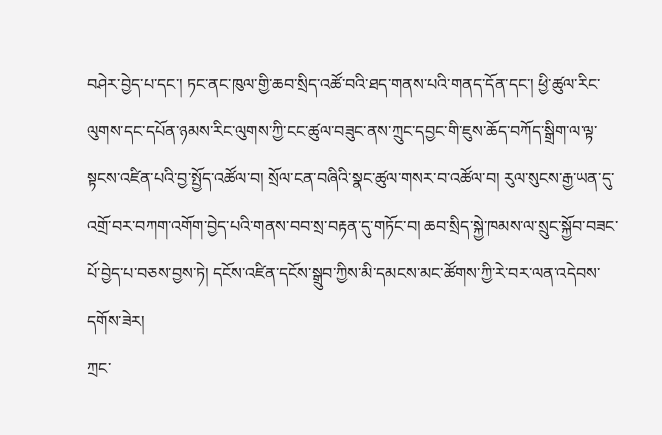བཤེར་བྱེད་པ་དང་། ཏང་ནང་ཁུལ་གྱི་ཆབ་སྲིད་འཚོ་བའི་ཐད་གནས་པའི་གནད་དོན་དང་། ཕྱི་ཚུལ་རིང་ལུགས་དང་དཔོན་ཉམས་རིང་ལུགས་ཀྱི་ངང་ཚུལ་བཟུང་ནས་ཀྲུང་དབྱང་གི་ཇུས་ཆོད་བཀོད་སྒྲིག་ལ་ལྟ་སྟངས་འཛིན་པའི་བྱ་སྤྱོད་འཚོལ་བ། སྲོལ་ངན་བཞིའི་སྣང་ཚུལ་གསར་བ་འཚོལ་བ། རུལ་སུངས་རྒྱ་ཡན་དུ་འགྲོ་བར་བཀག་འགོག་བྱེད་པའི་གནས་བབ་སྲ་བརྟན་དུ་གཏོང་བ། ཆབ་སྲིད་སྐྱེ་ཁམས་ལ་སྲུང་སྐྱོབ་བཟང་པོ་བྱེད་པ་བཅས་བྱས་ཏེ། དངོས་འཛིན་དངོས་སྒྲུབ་ཀྱིས་མི་དམངས་མང་ཚོགས་ཀྱི་རེ་བར་ལན་འདེབས་དགོས་ཟེར།
ཀྲང་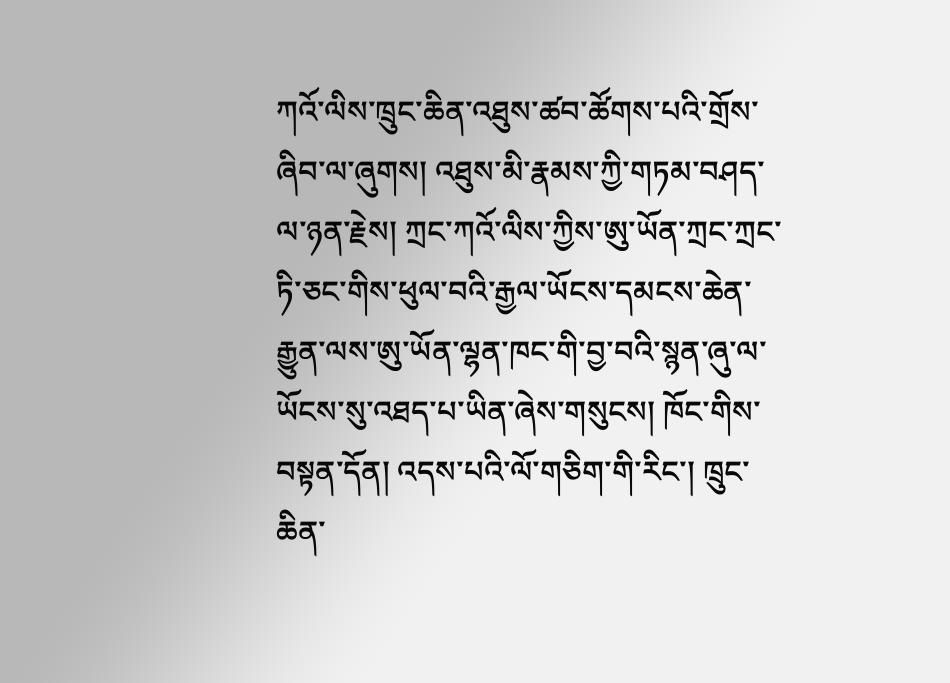ཀའོ་ལིས་ཁྲུང་ཆིན་འཐུས་ཚབ་ཚོགས་པའི་གྲོས་ཞིབ་ལ་ཞུགས། འཐུས་མི་རྣམས་ཀྱི་གཏམ་བཤད་ལ་ཉན་རྗེས། ཀྲང་ཀའོ་ལིས་ཀྱིས་ཨུ་ཡོན་ཀྲང་ཀྲང་ཏི་ཅང་གིས་ཕུལ་བའི་རྒྱལ་ཡོངས་དམངས་ཆེན་རྒྱུན་ལས་ཨུ་ཡོན་ལྷན་ཁང་གི་བྱ་བའི་སྙན་ཞུ་ལ་ཡོངས་སུ་འཐད་པ་ཡིན་ཞེས་གསུངས། ཁོང་གིས་བསྟན་དོན། འདས་པའི་ལོ་གཅིག་གི་རིང་། ཁྲུང་ཆིན་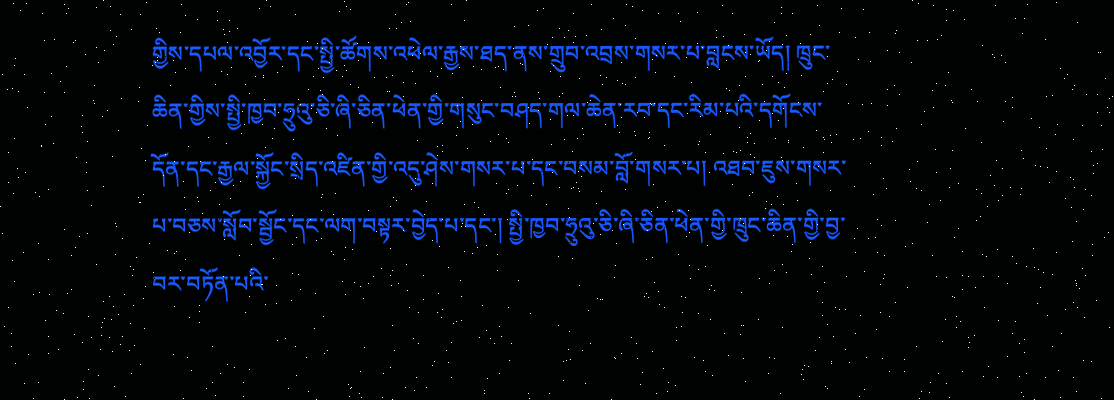གྱིས་དཔལ་འབྱོར་དང་སྤྱི་ཚོགས་འཕེལ་རྒྱས་ཐད་ནས་གྲུབ་འབྲས་གསར་པ་བླངས་ཡོད། ཁྲུང་ཆིན་གྱིས་སྤྱི་ཁྱབ་ཧྲུའུ་ཅི་ཞི་ཅིན་ཕེན་གྱི་གསུང་བཤད་གལ་ཆེན་རབ་དང་རིམ་པའི་དགོངས་དོན་དང་རྒྱལ་སྐྱོང་སྲིད་འཛིན་གྱི་འདུ་ཤེས་གསར་པ་དང་བསམ་བློ་གསར་པ། འཐབ་ཇུས་གསར་པ་བཅས་སློབ་སྦྱོང་དང་ལག་བསྟར་བྱེད་པ་དང་། སྤྱི་ཁྱབ་ཧྲུའུ་ཅི་ཞི་ཅིན་ཕེན་གྱི་ཁྲུང་ཆིན་གྱི་བྱ་བར་བཏོན་པའི་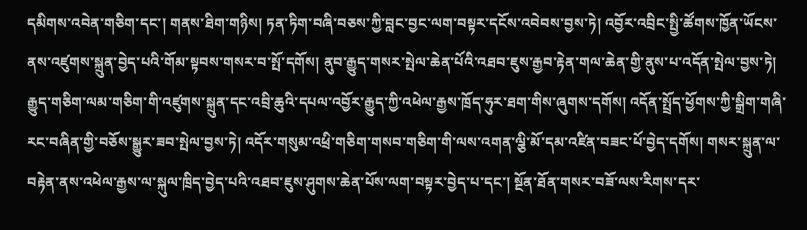དམིགས་འབེན་གཅིག་དང་། གནས་ཐིག་གཉིས། ཏན་ཏིག་བཞི་བཅས་ཀྱི་བླང་བྱང་ལག་བསྟར་དངོས་འབེབས་བྱས་ཏེ། འབྱོར་འབྲིང་སྤྱི་ཚོགས་ཁྱོན་ཡོངས་ནས་འཛུགས་སྐྲུན་བྱེད་པའི་གོམ་སྟབས་གསར་བ་སྤོ་དགོས། ནུབ་རྒྱུད་གསར་སྤེལ་ཆེན་པོའི་འཐབ་ཇུས་རྒྱབ་རྟེན་གལ་ཆེན་གྱི་ནུས་པ་འདོན་སྤེལ་བྱས་ཏེ། རྒྱུད་གཅིག་ལམ་གཅིག་གི་འཛུགས་སྐྲུན་དང་འབྲི་ཆུའི་དཔལ་འབྱོར་རྒྱུད་ཀྱི་འཕེལ་རྒྱས་ཁྲོད་ཧུར་ཐག་གིས་ཞུགས་དགོས། འདོན་སྤྲོད་ཕྱོགས་ཀྱི་སྒྲིག་གཞི་རང་བཞིན་གྱི་བཅོས་སྒྱུར་ཟབ་སྤེལ་བྱས་ཏེ། འདོར་གསུམ་འཕྲི་གཅིག་གསབ་གཅིག་གི་ལས་འགན་ལྕི་མོ་དམ་འཛིན་བཟང་པོ་བྱེད་དགོས། གསར་སྐྲུན་ལ་བརྟེན་ནས་འཕེལ་རྒྱས་ལ་སྐུལ་ཁྲིད་བྱེད་པའི་འཐབ་ཇུས་ཤུགས་ཆེན་པོས་ལག་བསྟར་བྱེད་པ་དང་། སྔོན་ཐོན་གསར་བཟོ་ལས་རིགས་དར་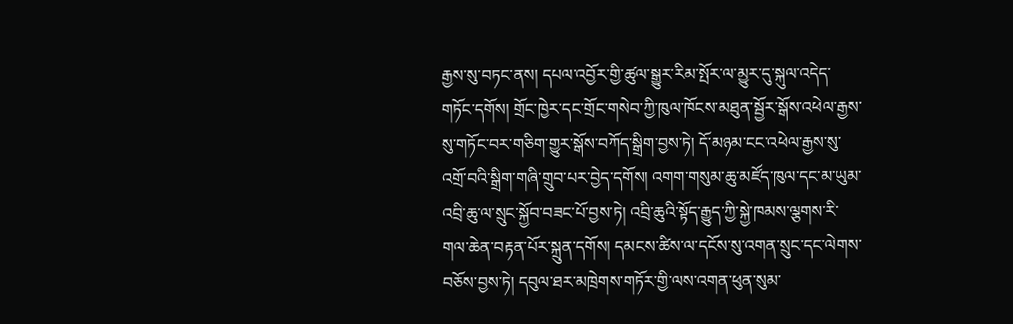རྒྱས་སུ་བཏང་ནས། དཔལ་འབྱོར་གྱི་ཚུལ་སྒྱུར་རིམ་སྤོར་ལ་མྱུར་དུ་སྐུལ་འདེད་གཏོང་དགོས། གྲོང་ཁྱེར་དང་གྲོང་གསེབ་ཀྱི་ཁུལ་ཁོངས་མཐུན་སྦྱོར་སྒོས་འཕེལ་རྒྱས་སུ་གཏོང་བར་གཅིག་གྱུར་སྒོས་བཀོད་སྒྲིག་བྱས་ཏེ། དོ་མཉམ་ངང་འཕེལ་རྒྱས་སུ་འགྲོ་བའི་སྒྲིག་གཞི་གྲུབ་པར་བྱེད་དགོས། འགག་གསུམ་ཆུ་མཛོད་ཁུལ་དང་མ་ཡུམ་འབྲི་ཆུ་ལ་སྲུང་སྐྱོབ་བཟང་པོ་བྱས་ཏེ། འབྲི་ཆུའི་སྟོད་རྒྱུད་ཀྱི་སྐྱེ་ཁམས་ལྕགས་རི་གལ་ཆེན་བརྟན་པོར་སྐྲུན་དགོས། དམངས་ཚིས་ལ་དངོས་སུ་འགན་སྲུང་དང་ལེགས་བཅོས་བྱས་ཏེ། དབུལ་ཐར་མཁྲེགས་གཏོར་གྱི་ལས་འགན་ཕུན་སུམ་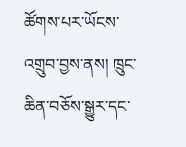ཚོགས་པར་ཡོངས་འགྲུབ་བྱས་ནས། ཁྲུང་ཆིན་བཅོས་སྒྱུར་དང་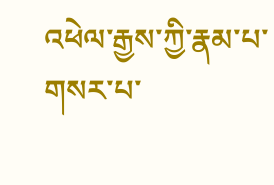འཕེལ་རྒྱས་ཀྱི་རྣམ་པ་གསར་པ་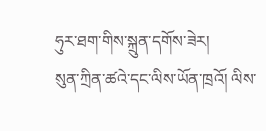ཧུར་ཐག་གིས་སྐྲུན་དགོས་ཟེར།
སུན་ཀྲིན་ཚའེ་དང་ལིས་ཡོན་ཁྲའོ། ལིས་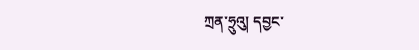ཀྲན་ཧྲུའུ། དབྱང་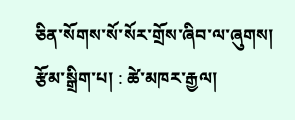ཅིན་སོགས་སོ་སོར་གྲོས་ཞིབ་ལ་ཞུགས།
རྩོམ་སྒྲིག་པ། : ཚེ་མཁར་རྒྱལ།